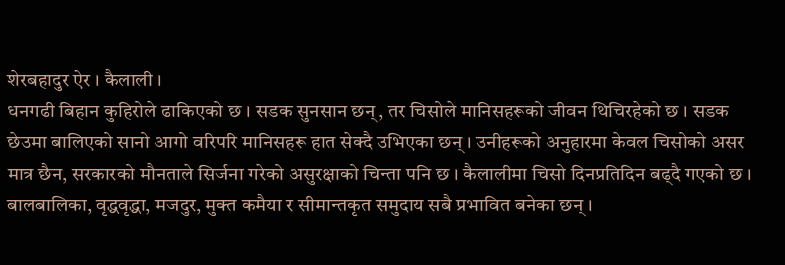शेरबहादुर ऐर । कैलाली ।
धनगढी बिहान कुहिरोले ढाकिएको छ । सडक सुनसान छन्, तर चिसोले मानिसहरूको जीवन थिचिरहेको छ । सडक छेउमा बालिएको सानो आगो वरिपरि मानिसहरू हात सेक्दै उभिएका छन् । उनीहरूको अनुहारमा केवल चिसोको असर मात्र छैन, सरकारको मौनताले सिर्जना गरेको असुरक्षाको चिन्ता पनि छ । कैलालीमा चिसो दिनप्रतिदिन बढ्दै गएको छ । बालबालिका, वृद्धवृद्धा, मजदुर, मुक्त कमैया र सीमान्तकृत समुदाय सबै प्रभावित बनेका छन् ।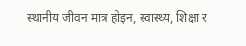स्थानीय जीवन मात्र होइन, स्वास्थ्य, शिक्षा र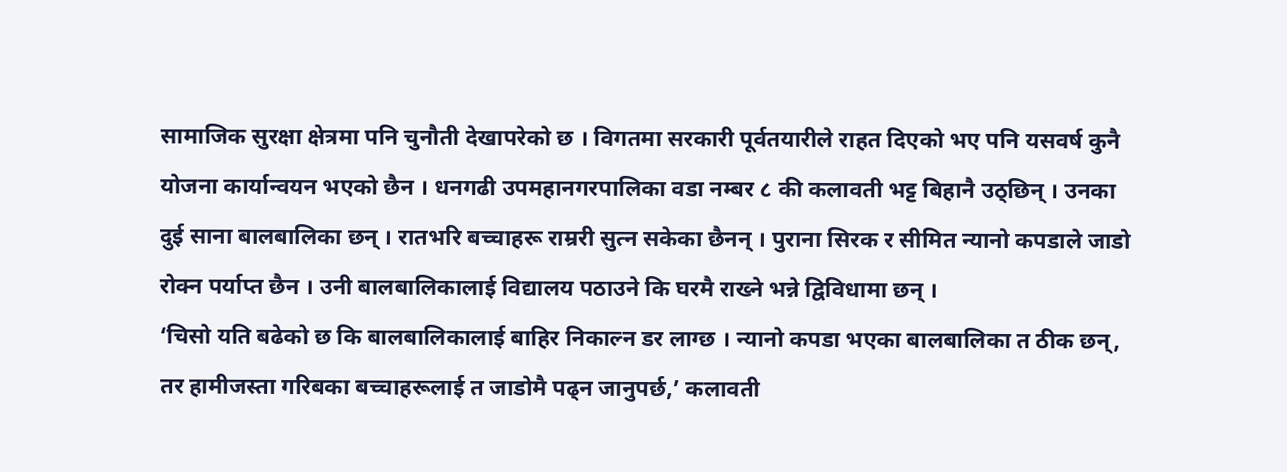सामाजिक सुरक्षा क्षेत्रमा पनि चुनौती देखापरेको छ । विगतमा सरकारी पूर्वतयारीले राहत दिएको भए पनि यसवर्ष कुनै योजना कार्यान्वयन भएको छैन । धनगढी उपमहानगरपालिका वडा नम्बर ८ की कलावती भट्ट बिहानै उठ्छिन् । उनका दुई साना बालबालिका छन् । रातभरि बच्चाहरू राम्ररी सुत्न सकेका छैनन् । पुराना सिरक र सीमित न्यानो कपडाले जाडो रोक्न पर्याप्त छैन । उनी बालबालिकालाई विद्यालय पठाउने कि घरमै राख्ने भन्ने द्विविधामा छन् ।
‘चिसो यति बढेको छ कि बालबालिकालाई बाहिर निकाल्न डर लाग्छ । न्यानो कपडा भएका बालबालिका त ठीक छन्, तर हामीजस्ता गरिबका बच्चाहरूलाई त जाडोमै पढ्न जानुपर्छ,’ कलावती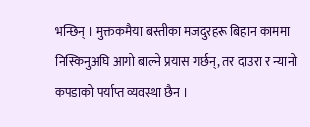भन्छिन् । मुक्तकमैया बस्तीका मजदुरहरू बिहान काममा निस्किनुअघि आगो बाल्ने प्रयास गर्छन्, तर दाउरा र न्यानो कपडाको पर्याप्त व्यवस्था छैन ।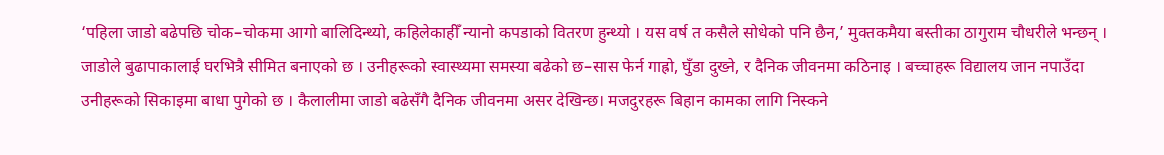‘पहिला जाडो बढेपछि चोक–चोकमा आगो बालिदिन्थ्यो, कहिलेकाहीँ न्यानो कपडाको वितरण हुन्थ्यो । यस वर्ष त कसैले सोधेको पनि छैन,’ मुक्तकमैया बस्तीका ठागुराम चौधरीले भन्छन् ।
जाडोले बुढापाकालाई घरभित्रै सीमित बनाएको छ । उनीहरूको स्वास्थ्यमा समस्या बढेको छ–सास फेर्न गाह्रो, घुँडा दुख्ने, र दैनिक जीवनमा कठिनाइ । बच्चाहरू विद्यालय जान नपाउँदा उनीहरूको सिकाइमा बाधा पुगेको छ । कैलालीमा जाडो बढेसँगै दैनिक जीवनमा असर देखिन्छ। मजदुरहरू बिहान कामका लागि निस्कने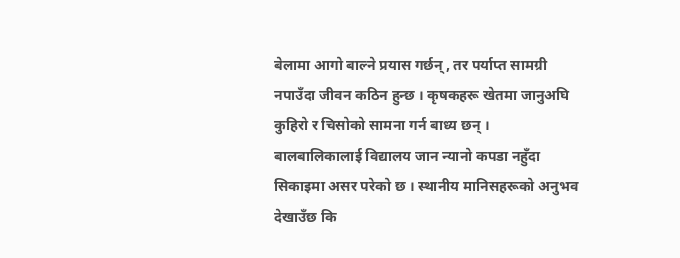बेलामा आगो बाल्ने प्रयास गर्छन्, तर पर्याप्त सामग्री नपाउँदा जीवन कठिन हुन्छ । कृषकहरू खेतमा जानुअघि कुहिरो र चिसोको सामना गर्न बाध्य छन् ।
बालबालिकालाई विद्यालय जान न्यानो कपडा नहुँदा सिकाइमा असर परेको छ । स्थानीय मानिसहरूको अनुभव देखाउँछ कि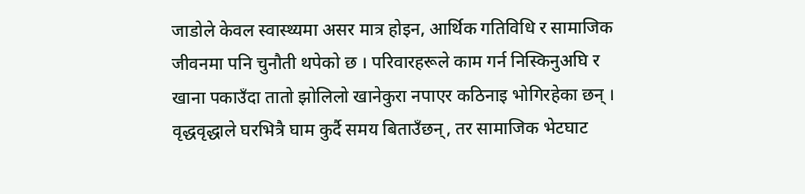जाडोले केवल स्वास्थ्यमा असर मात्र होइन, आर्थिक गतिविधि र सामाजिक जीवनमा पनि चुनौती थपेको छ । परिवारहरूले काम गर्न निस्किनुअघि र खाना पकाउँदा तातो झोलिलो खानेकुरा नपाएर कठिनाइ भोगिरहेका छन् । वृद्धवृद्धाले घरभित्रै घाम कुर्दै समय बिताउँछन्, तर सामाजिक भेटघाट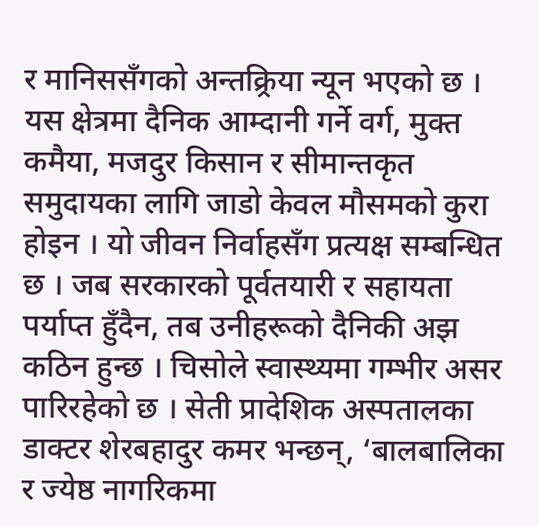र मानिससँगको अन्तक्र्रिया न्यून भएको छ ।
यस क्षेत्रमा दैनिक आम्दानी गर्ने वर्ग, मुक्त कमैया, मजदुर किसान र सीमान्तकृत समुदायका लागि जाडो केवल मौसमको कुरा होइन । यो जीवन निर्वाहसँग प्रत्यक्ष सम्बन्धित छ । जब सरकारको पूर्वतयारी र सहायता पर्याप्त हुँदैन, तब उनीहरूको दैनिकी अझ कठिन हुन्छ । चिसोले स्वास्थ्यमा गम्भीर असर पारिरहेको छ । सेती प्रादेशिक अस्पतालका डाक्टर शेरबहादुर कमर भन्छन्, ‘बालबालिका र ज्येष्ठ नागरिकमा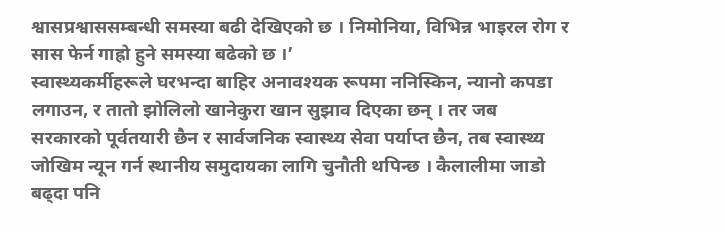श्वासप्रश्वाससम्बन्धी समस्या बढी देखिएको छ । निमोनिया, विभिन्न भाइरल रोग र सास फेर्न गाह्रो हुने समस्या बढेको छ ।’
स्वास्थ्यकर्मीहरूले घरभन्दा बाहिर अनावश्यक रूपमा ननिस्किन, न्यानो कपडा लगाउन, र तातो झोलिलो खानेकुरा खान सुझाव दिएका छन् । तर जब सरकारको पूर्वतयारी छैन र सार्वजनिक स्वास्थ्य सेवा पर्याप्त छैन, तब स्वास्थ्य जोखिम न्यून गर्न स्थानीय समुदायका लागि चुनौती थपिन्छ । कैलालीमा जाडो बढ्दा पनि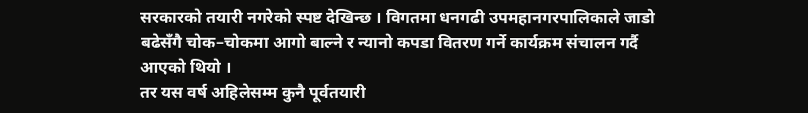सरकारको तयारी नगरेको स्पष्ट देखिन्छ । विगतमा धनगढी उपमहानगरपालिकाले जाडो बढेसँगै चोक–चोकमा आगो बाल्ने र न्यानो कपडा वितरण गर्ने कार्यक्रम संचालन गर्दै आएको थियो ।
तर यस वर्ष अहिलेसम्म कुनै पूर्वतयारी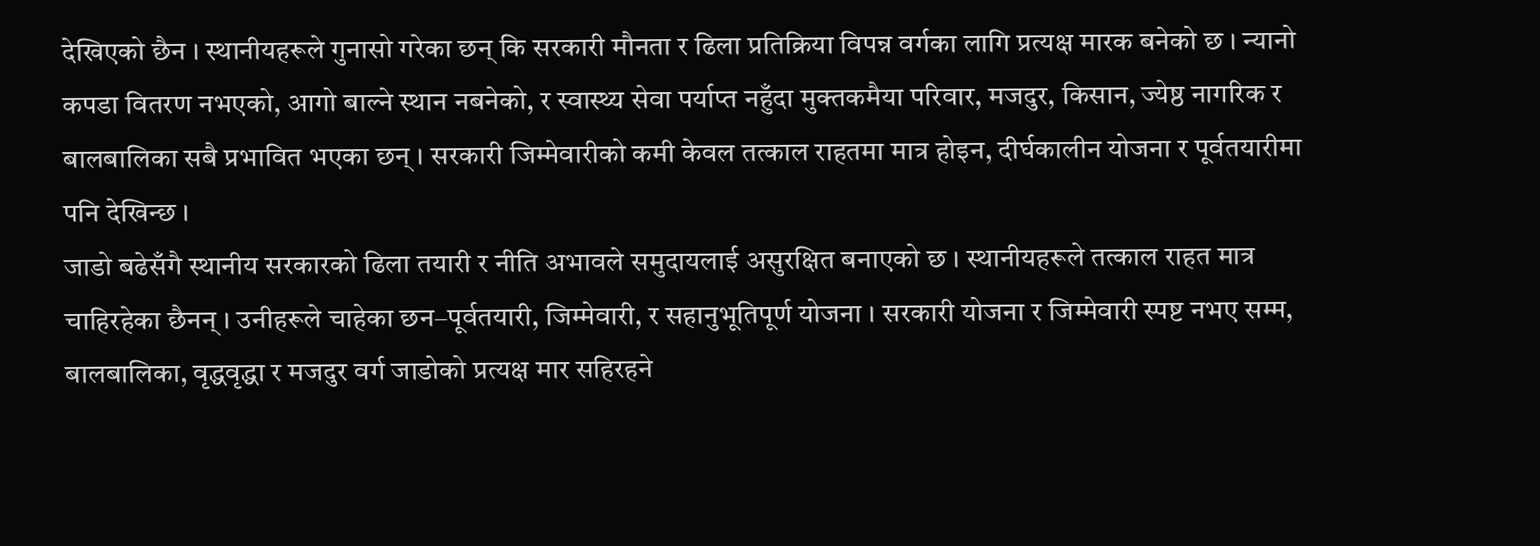देखिएको छैन । स्थानीयहरूले गुनासो गरेका छन् कि सरकारी मौनता र ढिला प्रतिक्रिया विपन्न वर्गका लागि प्रत्यक्ष मारक बनेको छ । न्यानो कपडा वितरण नभएको, आगो बाल्ने स्थान नबनेको, र स्वास्थ्य सेवा पर्याप्त नहुँदा मुक्तकमैया परिवार, मजदुर, किसान, ज्येष्ठ नागरिक र बालबालिका सबै प्रभावित भएका छन् । सरकारी जिम्मेवारीको कमी केवल तत्काल राहतमा मात्र होइन, दीर्घकालीन योजना र पूर्वतयारीमा पनि देखिन्छ ।
जाडो बढेसँगै स्थानीय सरकारको ढिला तयारी र नीति अभावले समुदायलाई असुरक्षित बनाएको छ । स्थानीयहरूले तत्काल राहत मात्र चाहिरहेका छैनन् । उनीहरूले चाहेका छन–पूर्वतयारी, जिम्मेवारी, र सहानुभूतिपूर्ण योजना । सरकारी योजना र जिम्मेवारी स्पष्ट नभए सम्म, बालबालिका, वृद्धवृद्धा र मजदुर वर्ग जाडोको प्रत्यक्ष मार सहिरहने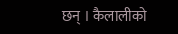छन् । कैलालीको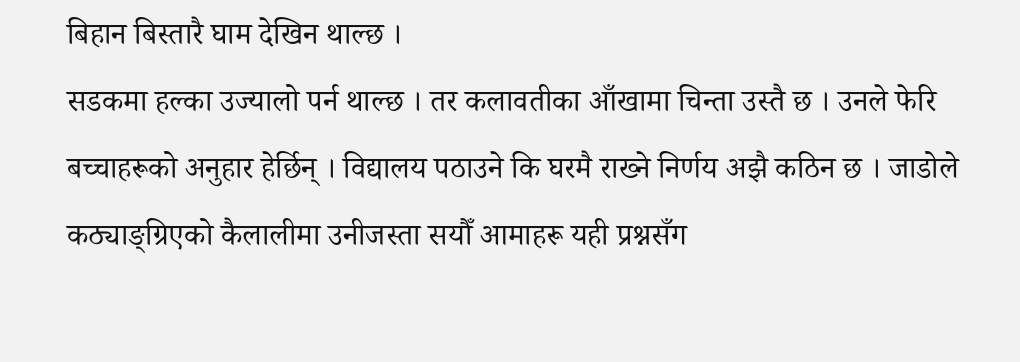बिहान बिस्तारै घाम देखिन थाल्छ ।
सडकमा हल्का उज्यालो पर्न थाल्छ । तर कलावतीका आँखामा चिन्ता उस्तै छ । उनले फेरि बच्चाहरूको अनुहार हेर्छिन् । विद्यालय पठाउने कि घरमै राख्ने निर्णय अझै कठिन छ । जाडोले कठ्याङ्ग्रिएको कैलालीमा उनीजस्ता सयौँ आमाहरू यही प्रश्नसँग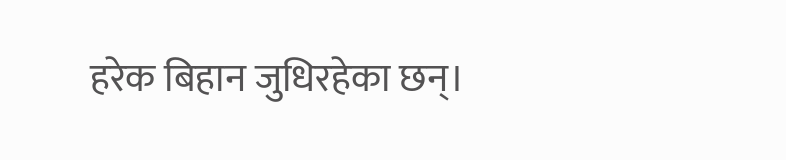हरेक बिहान जुधिरहेका छन्।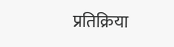प्रतिक्रिया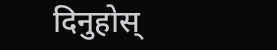दिनुहोस्